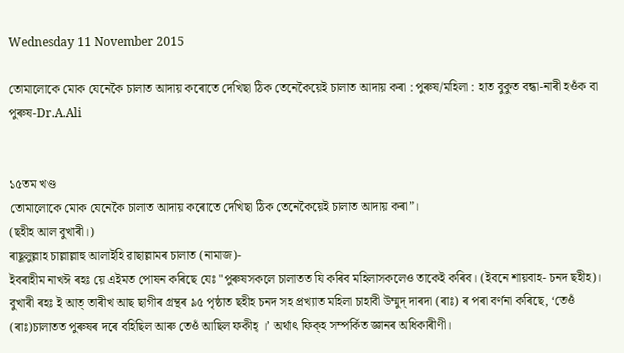Wednesday 11 November 2015

তোমালোকে মোক যেনেকৈ চালাত আদায় কৰোতে দেখিছা ঠিক তেনেকৈয়েই চালাত আদায় কৰা : পুৰুষ/মহিলা : হাত বুকুত বন্ধা-নাৰী হওঁক বা পুৰুষ-Dr.A.Ali


১৫তম খণ্ড
তোমালোকে মোক যেনেকৈ চালাত আদায় কৰোতে দেখিছা ঠিক তেনেকৈয়েই চালাত আদায় কৰা”।
(ছহীহ আল বুখাৰী।)
ৰাছূলুল্লাহ চাল্লাল্লাহু আলাইহি ৱাছাল্লামৰ চালাত (নামাজ)-
ইবৰাহীম নাখঈ ৰহঃ য়ে এইমত পোষন কৰিছে যেঃ "পুৰুষসকলে চালাতত যি কৰিব মহিলাসকলেও তাকেই কৰিব। (ইবনে শায়বাহ- চনদ ছহীহ)।
বুখাৰী ৰহঃ ই আত্ তাৰীখ আছ ছাগীৰ গ্রন্থৰ ৯৫ পৃষ্ঠাত ছহীহ চনদ সহ প্রখ্যাত মহিলা চাহাবী উম্মুদ্ দাৰদা (ৰাঃ) ৰ পৰা বর্ণনা কৰিছে, ‘তেওঁ (ৰাঃ)চালাতত পুৰুষৰ দৰে বহিছিল আৰু তেওঁ আছিল ফকীহ্ ।’ অর্থাৎ ফিক্হ সম্পর্কিত জ্ঞানৰ অধিকাৰীণী।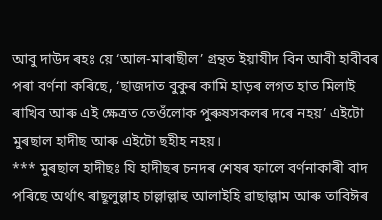আবু দাউদ ৰহঃ য়ে ‘আল-মাৰাছীল’ গ্রন্থত ইয়াযীদ বিন আবী হাবীবৰ পৰা বর্ণনা কৰিছে, ‘ছাজদাত বুকুৰ কামি হাড়ৰ লগত হাত মিলাই ৰাখিব আৰু এই ক্ষেত্রত তেওঁলোক পুৰুষসকলৰ দৰে নহয়’ এইটো মুৰছাল হাদীছ আৰু এইটো ছহীহ নহয়।
*** মুৰছাল হাদীছঃ যি হাদীছৰ চনদৰ শেষৰ ফালে বর্ণনাকাৰী বাদ পৰিছে অর্থাৎ ৰাছূলুল্লাহ চাল্লাল্লাহু আলাইহি ৱাছাল্লাম আৰু তাবিঈৰ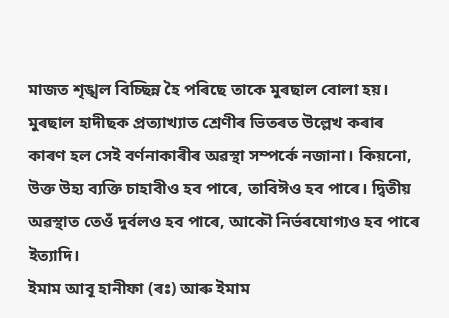মাজত শৃঙ্খল বিচ্ছিন্ন হৈ পৰিছে তাকে মুৰছাল বোলা হয়।
মুৰছাল হাদীছক প্রত্যাখ্যাত শ্রেণীৰ ভিতৰত উল্লেখ কৰাৰ কাৰণ হল সেই বর্ণনাকাৰীৰ অৱস্থা সম্পর্কে নজানা। কিয়নো, উক্ত উহ্য ব্যক্তি চাহাবীও হব পাৰে, তাবিঈও হব পাৰে। দ্বিতীয় অৱস্থাত তেওঁ দুর্বলও হব পাৰে, আকৌ নির্ভৰযোগ্যও হব পাৰে ইত্যাদি।
ইমাম আবূ হানীফা (ৰঃ) আৰু ইমাম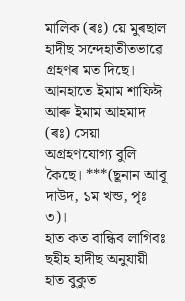মালিক (ৰঃ) য়ে মুৰছাল হাদীছ সন্দেহাতীতভাৱে গ্রহণৰ মত দিছে। আনহাতে ইমাম শাফিঈ আৰু ইমাম আহমাদ (ৰঃ) সেয়া অগ্রহণযোগ্য বুলি কৈছে। ***(ছূনান আবূ দাউদ, ১ম খন্ড, পৃঃ ৩)।
হাত কত বান্ধিব লাগিবঃ
ছহীহ হাদীছ অনুযায়ী হাত বুকুত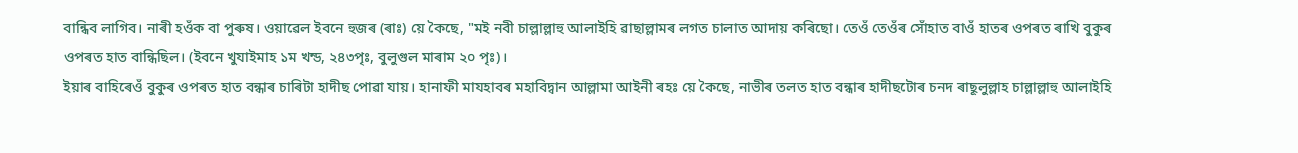বান্ধিব লাগিব। নাৰী হওঁক বা পুৰুষ। ওয়াৱেল ইবনে হুজৰ (ৰাঃ) য়ে কৈছে, "মই নবী চাল্লাল্লাহু আলাইহি ৱাছাল্লামৰ লগত চালাত আদায় কৰিছো। তেওঁ তেওঁৰ সোঁহাত বাওঁ হাতৰ ওপৰত ৰাখি বুকুৰ ওপৰত হাত বান্ধিছিল। (ইবনে খুযাইমাহ ১ম খন্ড, ২৪৩পৃঃ, বুলুগুল মাৰাম ২০ পৃঃ)।
ইয়াৰ বাহিৰেওঁ বুকুৰ ওপৰত হাত বন্ধাৰ চাৰিটা হাদীছ পোৱা যায়। হানাফী মাযহাবৰ মহাবিদ্বান আল্লামা আইনী ৰহঃ য়ে কৈছে, নাভীৰ তলত হাত বন্ধাৰ হাদীছটোৰ চনদ ৰাছূলুল্লাহ চাল্লাল্লাহু আলাইহি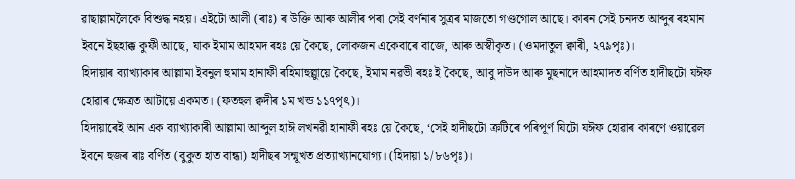ৱাছাল্লামলৈকে বিশুদ্ধ নহয়। এইটো আলী (ৰাঃ) ৰ উক্তি আৰু আলীৰ পৰা সেই বর্ণনাৰ সুত্রৰ মাজতো গণ্ডগোল আছে। কাৰন সেই চনদত আব্দুৰ ৰহমান ইবনে ইছহাক্ক কুফী আছে, যাক ইমাম আহমদ ৰহঃ য়ে কৈছে, লোকজন একেবাৰে বাজে, আৰু অস্বীকৃত। (ওমদাতুল ক্বাৰী, ২৭৯পৃঃ)।
হিদায়াৰ ব্যাখ্যাকাৰ আল্লামা ইবনুল হুমাম হানাফী ৰহিমাহুল্লাুয়ে কৈছে, ইমাম নৱভী ৰহঃ ই কৈছে, আবু দাউদ আৰু মুছনাদে আহমাদত বর্ণিত হাদীছটো যঈফ হোৱাৰ ক্ষেত্ৰত আটায়ে একমত। (ফতহুল ক্বদীৰ ১ম খন্ড ১১৭পৃৎ)।
হিদায়াৰেই আন এক ব্যাখ্যাকাৰী আল্লামা আব্দুল হাঈ লখনৱী হানাফী ৰহঃ য়ে কৈছে, ‘সেই হাদীছটো ক্ৰটিৰে পৰিপূর্ণ যিটো যঈফ হোৱাৰ কাৰণে ওয়াৱেল ইবনে হুজৰ ৰাঃ বর্ণিত (বুকুত হাত বান্ধা) হাদীছৰ সন্মূখত প্রত্যাখ্যানযোগ্য। (হিদায়া ১/৮৬পৃঃ)।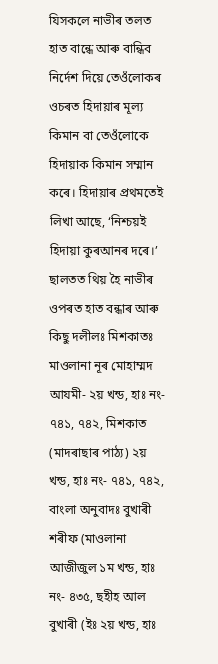যিসকলে নাভীৰ তলত হাত বান্ধে আৰু বান্ধিব নির্দেশ দিয়ে তেওঁলোকৰ ওচৰত হিদায়াৰ মূল্য কিমান বা তেওঁলোকে হিদায়াক কিমান সম্মান কৰে। হিদায়াৰ প্রথমতেই লিখা আছে, ‘নিশ্চয়ই হিদায়া কুৰআনৰ দৰে।’
ছালতত থিয় হৈ নাভীৰ ওপৰত হাত বন্ধাৰ আৰু কিছু দলীলঃ মিশকাতঃ
মাওলানা নূৰ মোহাম্মদ আযমী- ২য় খন্ড, হাঃ নং- ৭৪১, ৭৪২, মিশকাত (মাদৰাছাৰ পাঠ্য) ২য় খন্ড, হাঃ নং- ৭৪১, ৭৪২, বাংলা অনুবাদঃ বুখাৰী শৰীফ (মাওলানা আজীজুল ১ম খন্ড, হাঃ নং- ৪৩৫, ছহীহ আল বুখাৰী (ইঃ ২য় খন্ড, হাঃ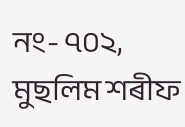নং- ৭০২, মুছলিম শৰীফ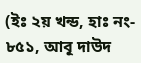(ইঃ ২য় খন্ড, হাঃ নং- ৮৫১, আবূ দাউদ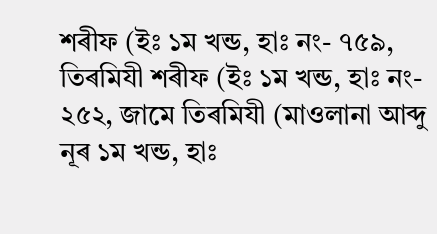শৰীফ (ইঃ ১ম খন্ড, হাঃ নং- ৭৫৯, তিৰমিযী শৰীফ (ইঃ ১ম খন্ড, হাঃ নং- ২৫২, জামে তিৰমিযী (মাওলানা আব্দু নূৰ ১ম খন্ড, হাঃ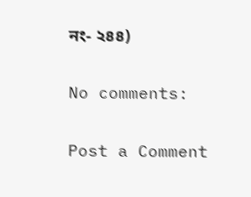নং- ২৪৪)

No comments:

Post a Comment